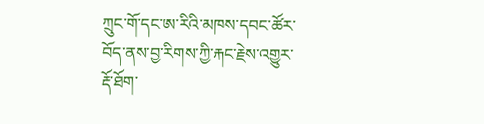ཀྲུང་གོ་དང་ཨ་རིའི་མཁས་དབང་ཚོར་བོད་ནས་བྱ་རིགས་ཀྱི་རྐང་རྗེས་འགྱུར་རྡོ་ཐོག་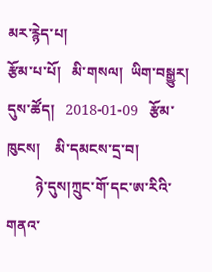མར་རྙེད་པ།
རྩོམ་པ་པོ།   མི་གསལ།  ཡིག་བསྒྱུར།       དུས་ཚོད།   2018-01-09   རྩོམ་ཁུངས།    མི་དམངས་དྲ་བ།
        ཉེ་དུས།ཀྲུང་གོ་དང་ཨ་རིའི་གནའ་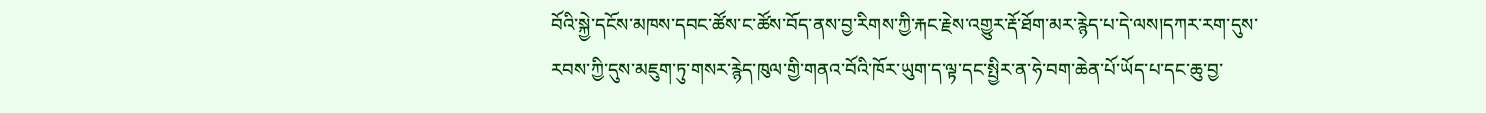བོའི་སྐྱེ་དངོས་མཁས་དབང་ཚོས་ང་ཚོས་བོད་ནས་བྱ་རིགས་ཀྱི་རྐང་རྗེས་འགྱུར་རྡོ་ཐོག་མར་རྙེད་པ་དེ་ལས།དཀར་རག་དུས་རབས་ཀྱི་དུས་མཇུག་ཏུ་གསར་རྙེད་ཁུལ་གྱི་གནའ་བོའི་ཁོར་ཡུག་ད་ལྟ་དང་སྤྱིར་ན་ཧེ་བག་ཆེན་པོ་ཡོད་པ་དང་ཆུ་བྱ་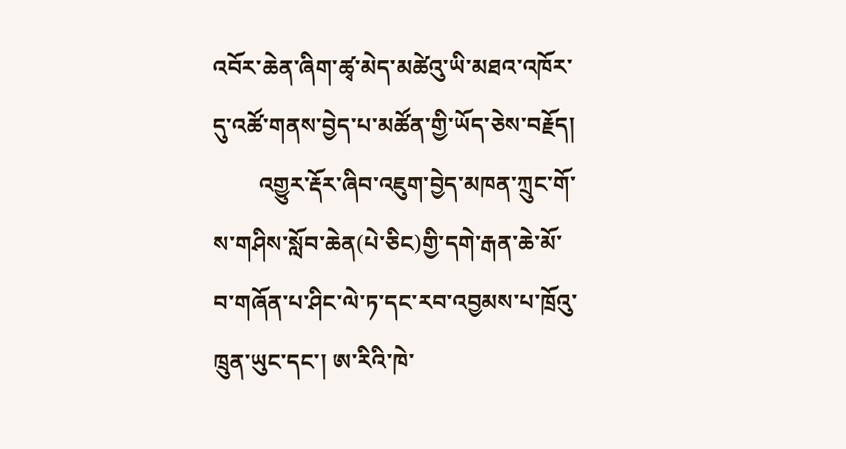འབོར་ཆེན་ཞིག་ཚྭ་མེད་མཚེའུ་ཡི་མཐའ་འཁོར་དུ་འཚོ་གནས་བྱེད་པ་མཚོན་གྱི་ཡོད་ཅེས་བརྗོད།
        འགྱུར་རྡོར་ཞིབ་འཇུག་བྱེད་མཁན་ཀྲུང་གོ་ས་གཤིས་སློབ་ཆེན(པེ་ཅིང)གྱི་དགེ་རྒན་ཆེ་མོ་བ་གཞོན་པ་ཤིང་ལེ་ཏ་དང་རབ་འབྱམས་པ་ཁྲོའུ་ཁྲུན་ཡུང་དང་། ཨ་རིའི་ཁེ་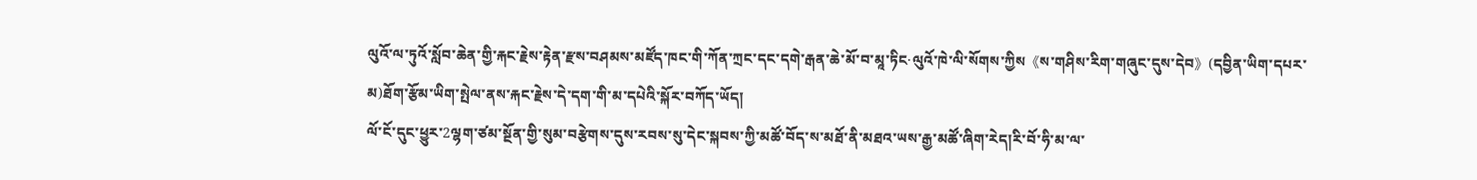ལུའོ་ལ་ཏུའོ་སློབ་ཆེན་གྱི་རྐང་རྗེས་རྟེན་རྫས་བཤམས་མཛོད་ཁང་གི་ཀོན་ཀྲང་དང་དགེ་རྒན་ཆེ་མོ་བ་མཱ་ཏིང·ལུའོ་ཁེ་ལི་སོགས་ཀྱིས《ས་གཤིས་རིག་གཞུང་དུས་དེབ》(དབྱིན་ཡིག་དཔར་མ)ཐོག་རྩོམ་ཡིག་སྤེལ་ནས་རྐང་རྗེས་དེ་དག་གི་མ་དཔེའི་སྐོར་བཀོད་ཡོད།
ལོ་ངོ་དུང་ཕྱུར་2ལྷག་ཙམ་སྔོན་གྱི་སུམ་བརྩེགས་དུས་རབས་སུ་དེང་སྐབས་ཀྱི་མཚོ་བོད་ས་མཐོ་ནི་མཐའ་ཡས་རྒྱ་མཚོ་ཞིག་རེད།རི་བོ་ཧི་མ་ལ་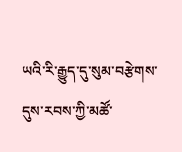ཡའི་རི་རྒྱུད་དུ་སུམ་བརྩེགས་དུས་རབས་ཀྱི་མཚོ་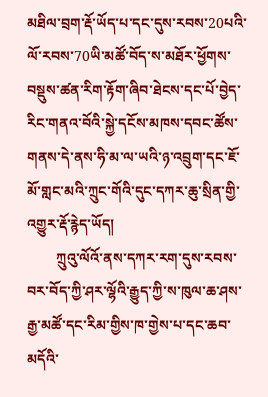མཐིལ་བྲག་རྡོ་ཡོད་པ་དང་དུས་རབས་20པའི་ལོ་རབས་70ཡི་མཚོ་བོད་ས་མཐོར་ཕྱོགས་བསྡུས་ཚན་རིག་རྟོག་ཞིབ་ཐེངས་དང་པོ་བྱེད་རིང་གནའ་བོའི་སྐྱེ་དངོས་མཁས་དབང་ཚོས་གནས་དེ་ནས་ཧི་མ་ལ་ཡའི་ཉ་འབྲུག་དང་ཇོ་མོ་གླང་མའི་ཀྲུང་གོའི་དུང་དཀར་ཆུ་སྲིན་གྱི་འགྱུར་རྡོ་རྙེད་ཡོད།
        ཀྲུའུ་ལོའོ་ནས་དཀར་རག་དུས་རབས་བར་བོད་ཀྱི་ཤར་ལྷོའི་རྒྱུད་ཀྱི་ས་ཁུལ་ཆ་ཤས་རྒྱ་མཚོ་དང་རིམ་གྱིས་ཁ་གྱེས་པ་དང་ཆབ་མདོའི་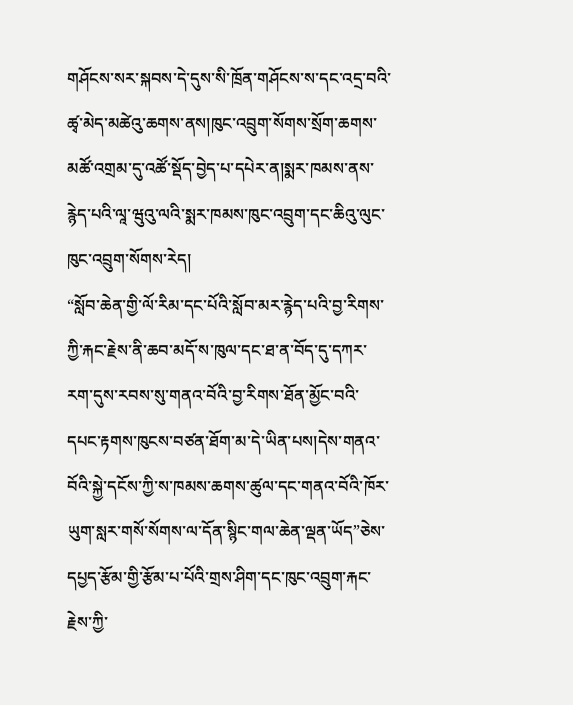གཤོངས་སར་སྐབས་དེ་དུས་སི་ཁྲོན་གཤོངས་ས་དང་འདྲ་བའི་ཚྭ་མེད་མཚེའུ་ཆགས་ནས།ཁུང་འབྲུག་སོགས་སྲོག་ཆགས་མཚོ་འགྲམ་དུ་འཚོ་སྡོད་བྱེད་པ་དཔེར་ན།སྨར་ཁམས་ནས་རྙེད་པའི་ལཱ་ཝུའུ་ལའི་སྨར་ཁམས་ཁུང་འབྲུག་དང་ཆིའུ་ལུང་ཁུང་འབྲུག་སོགས་རེད།
“སློབ་ཆེན་གྱི་ལོ་རིམ་དང་པོའི་སློབ་མར་རྙེད་པའི་བྱ་རིགས་ཀྱི་རྐང་རྗེས་ནི་ཆབ་མདོ་ས་ཁུལ་དང་ཐ་ན་བོད་དུ་དཀར་རག་དུས་རབས་སུ་གནའ་བོའི་བྱ་རིགས་ཐོན་མྱོང་བའི་དཔང་རྟགས་ཁུངས་བཙན་ཐོག་མ་དེ་ཡིན་པས།དེས་གནའ་བོའི་སྐྱེ་དངོས་ཀྱི་ས་ཁམས་ཆགས་ཚུལ་དང་གནའ་བོའི་ཁོར་ཡུག་སླར་གསོ་སོགས་ལ་དོན་སྙིང་གལ་ཆེན་ལྡན་ཡོད”ཅེས་དཔྱད་རྩོམ་གྱི་རྩོམ་པ་པོའི་གྲས་ཤིག་དང་ཁུང་འབྲུག་རྐང་རྗེས་ཀྱི་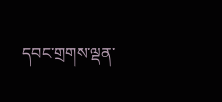དབང་གྲགས་ལྡན་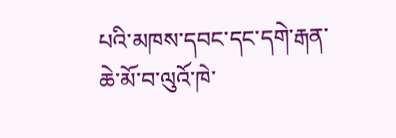པའི་མཁས་དབང་དང་དགེ་རྒན་ཆེ་མོ་བ་ལུའོ་ཁེ་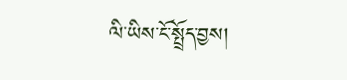ལི་ཡིས་ངོ་སྤྲོད་བྱས།